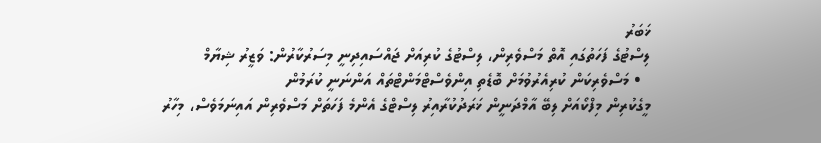ޚަބަރު
ލިސްޓުގެ ފަހަތުގައި އޮތް މަސްވެރިން، ލިސްޓުގެ ކުރިއަށް ޖައްސައިދިނީ މިސަރުކާރުން: ވަޒީރު ޝިޔާމް
  • މަސްވެރިކަން ކުރިއެރުވުމަށް ބޮޑެތި އިންވެސްޓްމަންޓްތައް އަންނަނީ ކުރަމުން
މީގެކުރިން މިފްކޯއަށް ލިބޭ އާމްދަނީން ޚަރަދުކުރާއިރު ލިސްޓްގެ އެންމެ ފަހަތަށް މަސްވެރިން އައިނަމަވެސް، މިހާރު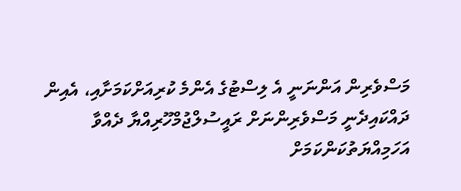މަސްވެރިން އަންނަނީ އެ ލިސްޓުގެ އެންމެ ކުރިއަށްކަމަށާއި، އެއިން ދައްކައިދެނީ މަސްވެރިންނަށް ރައީސުލްޖުމްހޫރިއްޔާ ދެއްވާ އަހަމިއްޔަތުކަންކަމަށް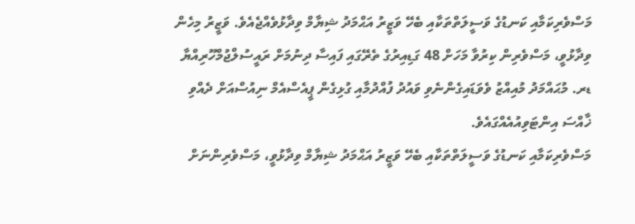މަސްވެރިކަމާއި ކަނޑުގެ ވަސީލަތްތަކާއި ބެހޭ ވަޒީރު އަޙްމަދު ޝިޔާމް ވިދާޅުވެއްޖެއެވެ. ވަޒީރު މިހެން ވިދާޅުވީ، މަސްވެރިން ކިރުވާ މަހަށް 48 ގަޑިއިރުގެ ތެރޭގައި ފައިސާ ދިނުމަށް ރައީސުލްޖުމްހޫރިއްޔާ ޑރ. މުޙައްމަދު މުއިއްޒު ވެވަޑައިގެންނެވި ވައުދު ފުއްދުމާއި ގުޅިގެން ޕީއެސްއެމް ނިއުސްއަށް ދެއްވި ޚާއްސަ އިންޓަވިއުއެއްގައެވެ.
މަސްވެރިކަމާއި ކަނޑުގެ ވަސީލަތްތަކާއި ބެހޭ ވަޒީރު އަޙްމަދު ޝިޔާމް ވިދާޅުވީ، މަސްވެރިންނަށް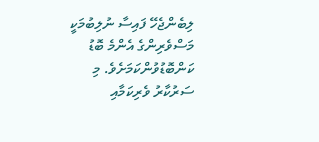ލިބެންޖެހޭ ފައިސާ ނުލިބުމަކީ މަސްވެރިންގެ އެންމެ ބޮޑު ކަންބޮޑުވުންކަމަށެވެ. މި ސަރުކާރު ވެރިކަމާއި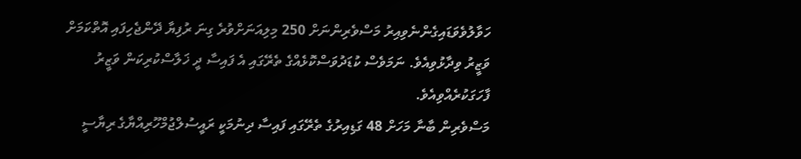ހަވާލުވެވަޑައިގެންނެވިއިރު މަސްވެރިންނަށް 250 މިލިއަނަށްވުރެ ގިނަ ރުފިޔާ ދޭންޖެހިފައި އޮތްކަމަށް ވަޒީރު ވިދާޅުވިއެވެ. ނަމަވެސް ކުޑަދުވަސްކޮޅެއްގެ ތެރޭގައި އެ ފައިސާ ދީ ޚަލާސްކުރިކަން ވަޒީރު ފާހަގަކުރެއްވިއެވެ.
މަސްވެރިން ބާނާ މަހަށް 48 ގަޑިއިރުގެ ތެރޭގައި ފައިސާ ދިނުމަކީ ރައީސުލްޖުމްހޫރިއްޔާގެ ރިޔާސީ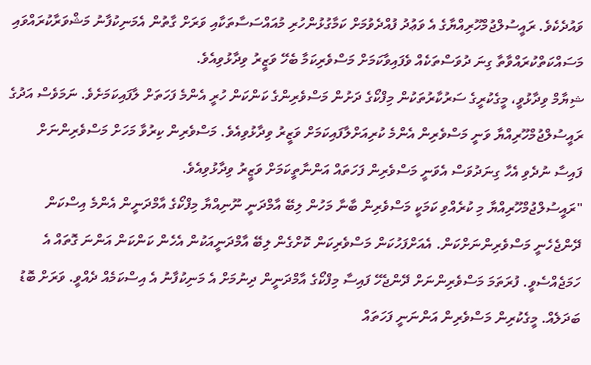ވައުދެކެވެ. ރައީސުލްޖުމްހޫރިއްޔާގެ އެ ވަޢުދު ފުއްދެވުމަށް ކަމާގުޅުންހުރި މުއައްސަސާތަކާއި ވަރަށް ގާތުން އެމަނިކުފާނު މަޝްވަރާކުރައްވައި މަސައްކަތްކުރައްވާތާ ގިނަ ދުވަސްތަކެއް ވެފައިވާކަމަށް މަސްވެރިކަމާ ބެހޭ ވަޒީރު ވިދާޅުވިއެވެ.
ޝިޔާމް ވިދާޅުވީ، މީގެކުރީގެ ސަރުކާރުތަކުން މިފްކޯގެ ދަށުން މަސްވެރިންގެ ކަންކަން ހުރީ އެންމެ ފަހަތަށް ލާފައިކަމަށެވެ. ނަމަވެސް އަދުގެ ރައީސުލްޖުމްހޫރިއްޔާ ވަނީ މަސްވެރިން އެންމެ ކުރިއަށްލާފައިކަމަށް ވަޒީރު ވިދާޅުވިއެވެ. މަސްވެރިން ކިރުވާ މަހަށް މަސްވެރިންނަށް ފައިސާ ނުދެވި އެހާ ގިނަދުވަސް އެވަނީ މަސްވެރިން ފަހަތައް އަންނާތީކަމަށް ވަޒީރު ވިދާޅުވިއެވެ.
"ރައީސުލްޖުމްހޫރިއްޔާ މި ކުރެއްވި ކަމަކީ މަސްވެރިން ބާނާ މަހުން ލިބޭ އާމްދަނީ ނޫނިއްޔާ މިފްކޯގެ އާމްދަނީން އެންމެ އިސްކަން ދޭންޖެހެނީ މަސްވެރިންނަށްކަން. އެއަށްފަހުކަން މަސްވެރިކަން ކޮށްގެން ލިބޭ އާމްދަނީއަކުން އެހެން ކަންކަން އަންނަ ގޮތައް އެ ހަމަޖެއްސެވީ. ފުރަތަމަ މަސްވެރިންނަށް ދޭންޖެހޭ ފައިސާ މިފްކޯގެ އާމްދަނީން ދިނުމަށް އެ މަނިކުފާނު އެ އިސްކަމެއް ދެއްވީ. ވަރަށް ބޮޑު ބަދަލެއް. މީގެކުރިން މަސްވެރިން އަންނަނީ ފަހަތައް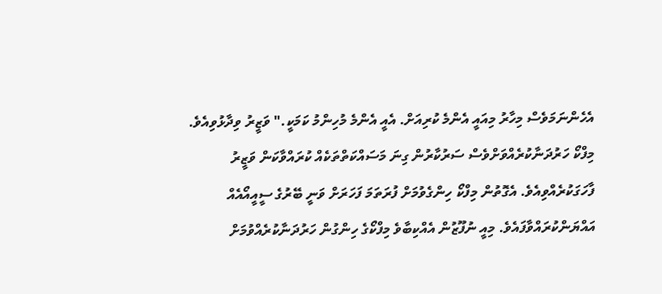އެހެންނަމަވެސް މިހާރު މިއައީ އެންމެ ކުރިއަށް. އެއީ އެންމެ މުހިންމު ކަމަކީ." ވަޒީރު ވިދާޅުވިއެވެ.
މިފްކޯ ހަރުދަނާކުރެއްވަށްވެސް ސަރުކާރުން ގިނަ މަސައްކަތްތަކެއް ކުރައްވާކަން ވަޒީރު ފާހަގަކުރެއްވިއެވެ. އެގޮތުން މިފްކޯ ހިންގެވުމަށް ފުރަތަމަ ފަހަރަށް ވަނީ ބޭރުގެ ސީއީއޯއެއް އައްޔަންކުރައްވާފައެވެ. މިއީ ނުފޫޒުން އެއްކިބާވެ މިފްކޯގެ ހިންގުން ހަރުދަނާކުރެއްވުމަށް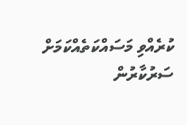ކުރެއްވި މަސައްކަތެއްކަމަށް ސަރުކާރުން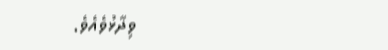ވިދާޅުވެއެވެ.